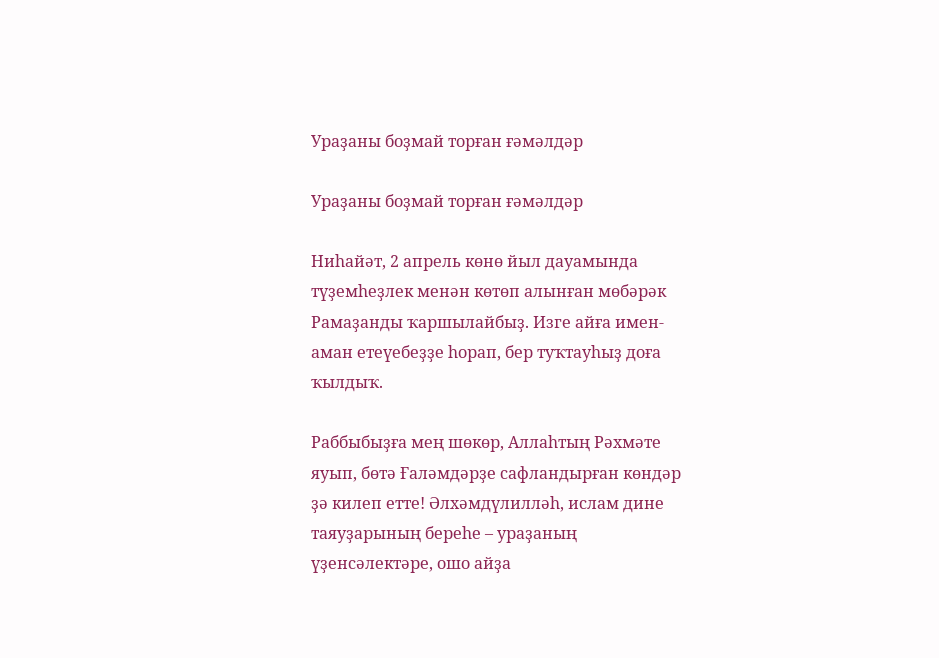Ураҙаны боҙмай торған ғәмәлдәр

Ураҙаны боҙмай торған ғәмәлдәр

Ниһайәт, 2 апрель көнө йыл дауамында түҙемһеҙлек менән көтөп алынған мөбәрәк Рамаҙанды ҡаршылайбыҙ. Изге айға имен-аман етеүебеҙҙе һорап, бер туҡтауһыҙ доға ҡылдыҡ.

Раббыбыҙға мең шөкөр, Аллаһтың Рәхмәте яуып, бөтә Ғаләмдәрҙе сафландырған көндәр ҙә килеп етте! Әлхәмдүлилләһ, ислам дине таяуҙарының береһе – ураҙаның үҙенсәлектәре, ошо айҙа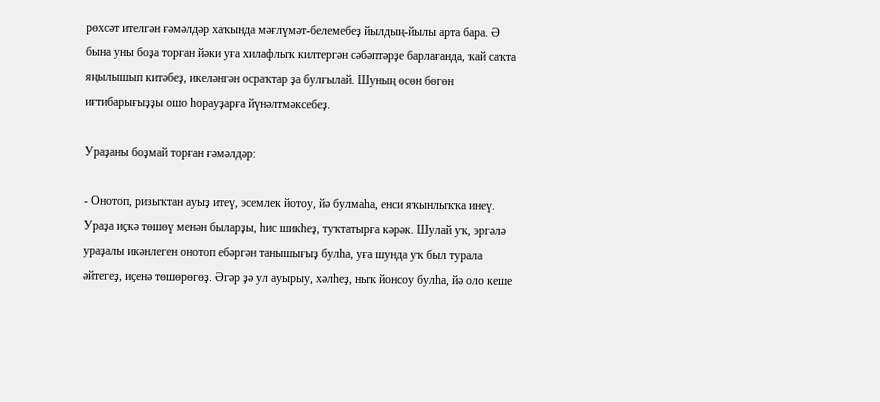рөхсәт ителгән ғәмәлдәр хаҡында мәғлүмәт-белемебеҙ йылдың-йылы арта бара. Ә бына уны боҙа торған йәки уға хилафлыҡ килтергән сәбәптәрҙе барлағанда, ҡай саҡта яңылышып китәбеҙ, икеләнгән осраҡтар ҙа булғылай. Шуның өсөн бөгөн иғтибарығыҙҙы ошо һорауҙарға йүнәлтмәксебеҙ.

Ураҙаны боҙмай торған ғәмәлдәр:

- Онотоп, ризыҡтан ауыҙ итеү, эсемлек йотоу, йә булмаһа, енси яҡынлыҡҡа инеү. Ураҙа иҫкә төшөү менән быларҙы, һис шикһеҙ, туҡтатырға кәрәк. Шулай уҡ, эргәлә ураҙалы икәнлеген онотоп ебәргән танышығыҙ булһа, уға шунда уҡ был турала әйтегеҙ, иҫенә төшөрөгөҙ. Әгәр ҙә ул ауырыу, хәлһеҙ, ныҡ йонсоу булһа, йә оло кеше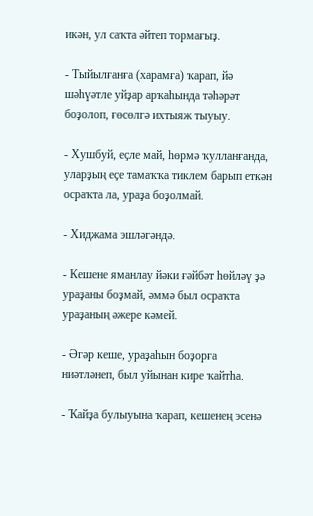икән, ул саҡта әйтеп тормағыҙ.

- Тыйылғанға (харамға) ҡарап, йә шәһүәтле уйҙар арҡаһында тәһәрәт боҙолоп, ғөсөлгә ихтыяж тыуыу.

- Хушбуй, еҫле май, һөрмә ҡулланғанда, уларҙың еҫе тамаҡҡа тиклем барып еткән осраҡта ла, ураҙа боҙолмай.

- Хиджама эшләгәндә.

- Кешене яманлау йәки ғәйбәт һөйләү ҙә ураҙаны боҙмай, әммә был осраҡта ураҙаның әжере кәмей.

- Әгәр кеше, ураҙаһын боҙорға ниәтләнеп, был уйынан кире ҡайтһа.

- Ҡайҙа булыуына ҡарап, кешенең эсенә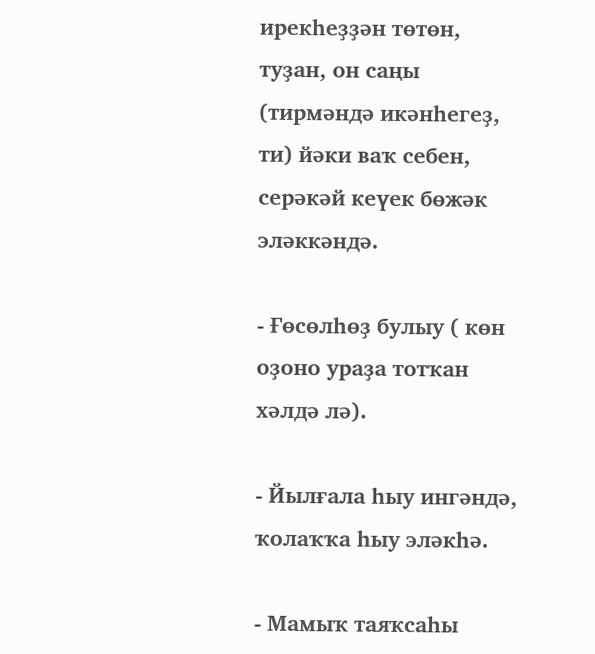ирекһеҙҙән төтөн, туҙан, он саңы (тирмәндә икәнһегеҙ, ти) йәки ваҡ себен, серәкәй кеүек бөжәк эләккәндә.

- Ғөсөлһөҙ булыу ( көн оҙоно ураҙа тотҡан хәлдә лә).

- Йылғала һыу ингәндә, ҡолаҡҡа һыу эләкһә.

- Мамыҡ таяҡсаһы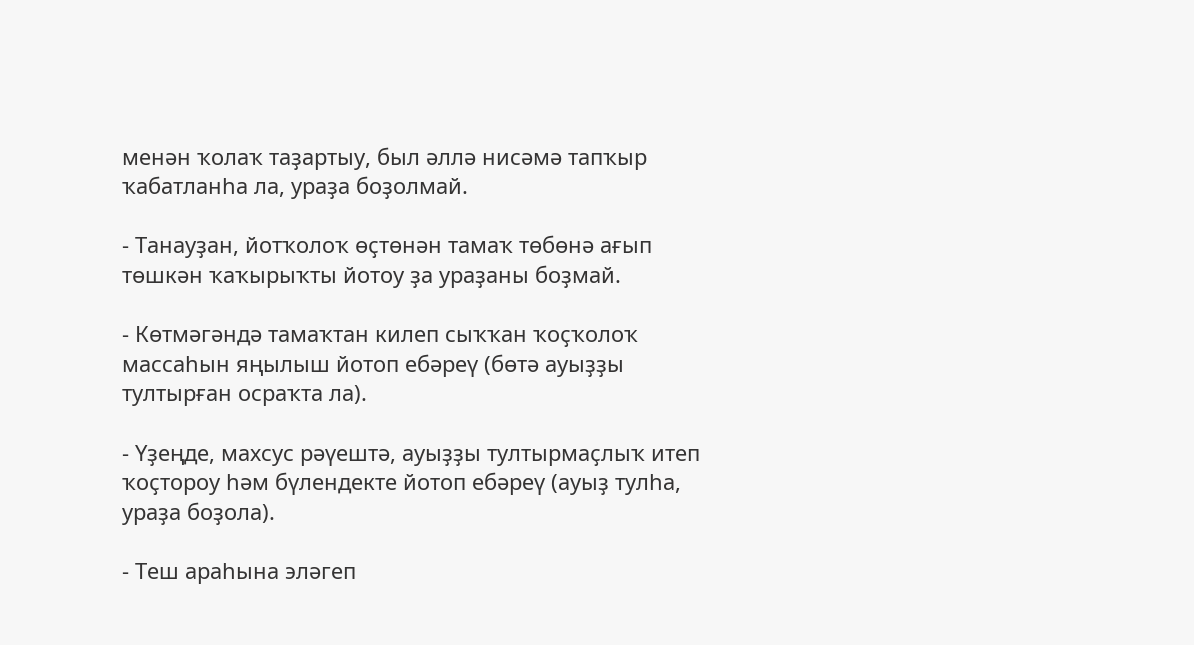менән ҡолаҡ таҙартыу, был әллә нисәмә тапҡыр ҡабатланһа ла, ураҙа боҙолмай.

- Танауҙан, йотҡолоҡ өҫтөнән тамаҡ төбөнә ағып төшкән ҡаҡырыҡты йотоу ҙа ураҙаны боҙмай.

- Көтмәгәндә тамаҡтан килеп сыҡҡан ҡоҫҡолоҡ массаһын яңылыш йотоп ебәреү (бөтә ауыҙҙы тултырған осраҡта ла).

- Үҙеңде, махсус рәүештә, ауыҙҙы тултырмаҫлыҡ итеп ҡоҫтороу һәм бүлендекте йотоп ебәреү (ауыҙ тулһа, ураҙа боҙола).

- Теш араһына эләгеп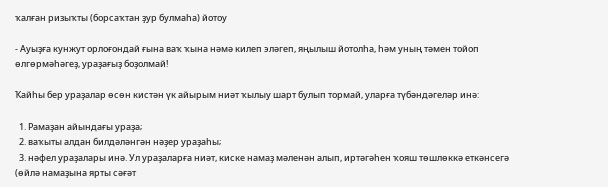ҡалған ризыҡты (борсаҡтан ҙур булмаһа) йотоу

- Ауыҙға кунжут орлоғондай ғына ваҡ ҡына нәмә килеп эләгеп, яңылыш йотолһа, һәм уның тәмен тойоп өлгөрмәһәгеҙ, ураҙағыҙ боҙолмай!

Ҡайһы бер ураҙалар өсөн кистән үк айырым ниәт ҡылыу шарт булып тормай, уларға түбәндәгеләр инә:

  1. Рамаҙан айындағы ураҙа;
  2. ваҡыты алдан билдәләнгән нәҙер ураҙаһы;
  3. нәфел ураҙалары инә. Ул ураҙаларға ниәт, киске намаҙ мәленән алып, иртәгәһен ҡояш төшлөккә еткәнсегә (өйлә намаҙына ярты сәғәт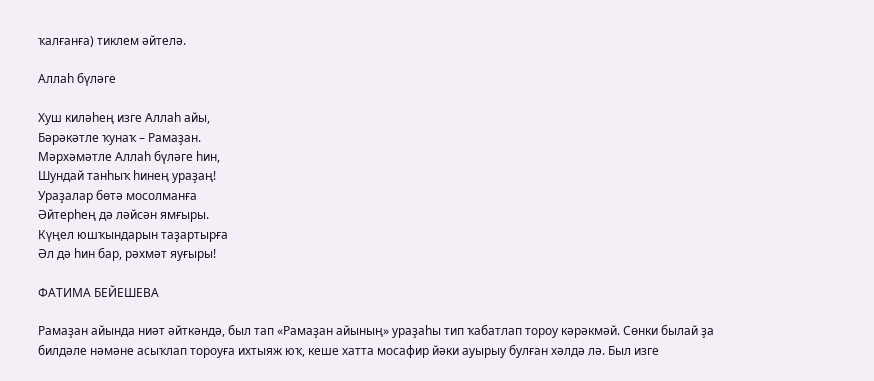ҡалғанға) тиклем әйтелә.

Аллаһ бүләге

Хуш киләһең изге Аллаһ айы,
Бәрәкәтле ҡунаҡ – Рамаҙан.
Мәрхәмәтле Аллаһ бүләге һин,
Шундай танһыҡ һинең ураҙаң!
Ураҙалар бөтә мосолманға
Әйтерһең дә ләйсән ямғыры.
Күңел юшҡындарын таҙартырға
Әл дә һин бар, рәхмәт яуғыры!

ФАТИМА БЕЙЕШЕВА

Рамаҙан айында ниәт әйткәндә, был тап «Рамаҙан айының» ураҙаһы тип ҡабатлап тороу кәрәкмәй. Сөнки былай ҙа билдәле нәмәне асыҡлап тороуға ихтыяж юҡ, кеше хатта мосафир йәки ауырыу булған хәлдә лә. Был изге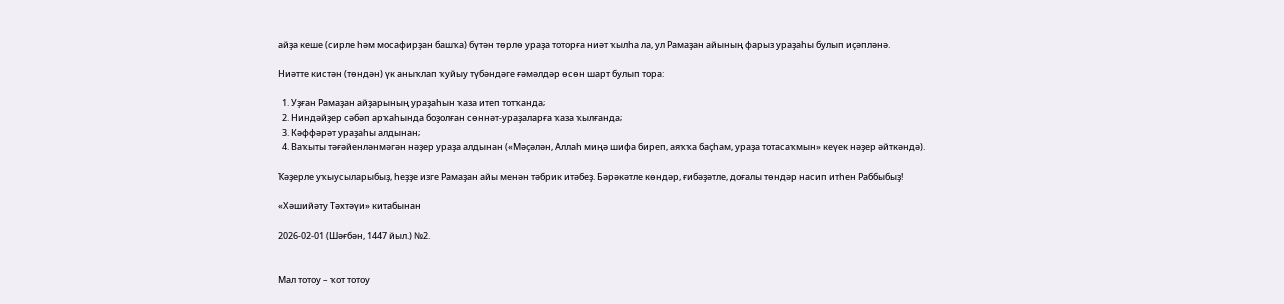айҙа кеше (сирле һәм мосафирҙан башҡа) бүтән төрлө ураҙа тоторға ниәт ҡылһа ла, ул Рамаҙан айының фарыз ураҙаһы булып иҫәпләнә.

Ниәтте кистән (төндән) үк аныҡлап ҡуйыу түбәндәге ғәмәлдәр өсөн шарт булып тора:

  1. Уҙған Рамаҙан айҙарының ураҙаһын ҡаза итеп тотҡанда;
  2. Ниндәйҙер сәбәп арҡаһында боҙолған сөннәт-ураҙаларға ҡаза ҡылғанда;
  3. Кәффәрәт ураҙаһы алдынан;
  4. Ваҡыты тәғәйенләнмәгән нәҙер ураҙа алдынан («Мәҫәлән, Аллаһ миңә шифа биреп, аяҡҡа баҫһам, ураҙа тотасаҡмын» кеүек нәҙер әйткәндә).

Ҡәҙерле уҡыусыларыбыҙ, һеҙҙе изге Рамаҙан айы менән тәбрик итәбеҙ. Бәрәкәтле көндәр, ғибәҙәтле, доғалы төндәр насип итһен Раббыбыҙ!

«Хәшийәту Тәхтәүи» китабынан

2026-02-01 (Шәғбән, 1447 йыл.) №2.


Мал тотоу – ҡот тотоу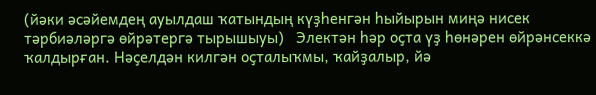(йәки әсәйемдең ауылдаш ҡатындың күҙһенгән һыйырын миңә нисек тәрбиәләргә өйрәтергә тырышыуы)   Электән һәр оҫта үҙ һөнәрен өйрәнсеккә ҡалдырған. Нәҫелдән килгән оҫталыҡмы, ҡайҙалыр, йә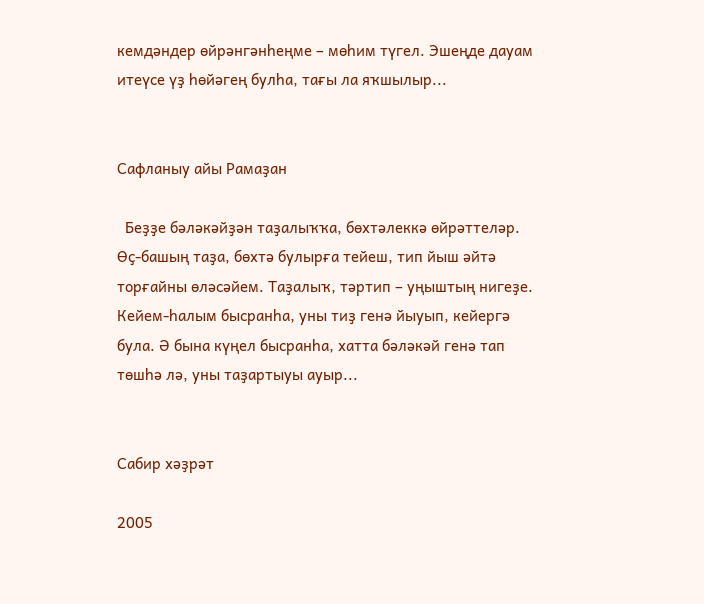кемдәндер өйрәнгәнһеңме – мөһим түгел. Эшеңде дауам итеүсе үҙ һөйәгең булһа, тағы ла яҡшылыр...


Сафланыу айы Рамаҙан

  Беҙҙе бәләкәйҙән таҙалыҡҡа, бөхтәлеккә өйрәттеләр. Өҫ-башың таҙа, бөхтә булырға тейеш, тип йыш әйтә торғайны өләсәйем. Таҙалыҡ, тәртип – уңыштың нигеҙе. Кейем-һалым бысранһа, уны тиҙ генә йыуып, кейергә була. Ә бына күңел бысранһа, хатта бәләкәй генә тап төшһә лә, уны таҙартыуы ауыр...


Сабир хәҙрәт

2005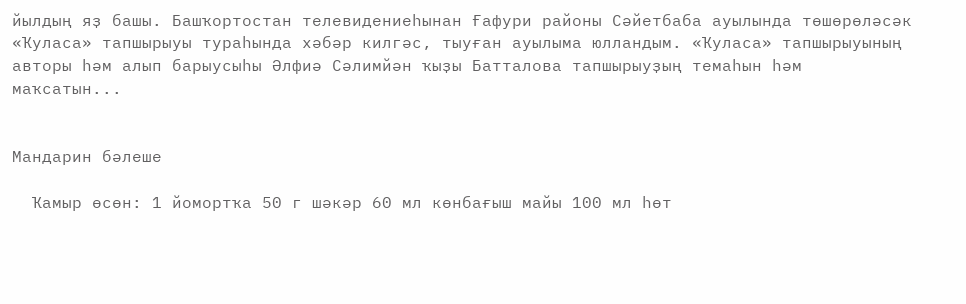йылдың яҙ башы. Башҡортостан телевидениеһынан Ғафури районы Сәйетбаба ауылында төшөрөләсәк «Ҡуласа» тапшырыуы тураһында хәбәр килгәс, тыуған ауылыма юлландым. «Ҡуласа» тапшырыуының авторы һәм алып барыусыһы Әлфиә Сәлимйән ҡыҙы Батталова тапшырыуҙың темаһын һәм маҡсатын...


Мандарин бәлеше

  Ҡамыр өсөн: 1 йомортҡа 50 г шәкәр 60 мл көнбағыш майы 100 мл һөт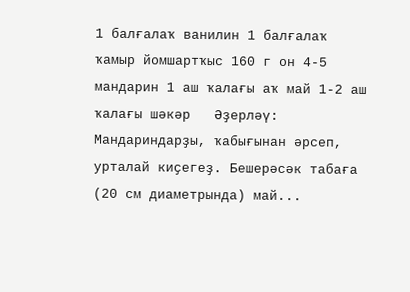1 балғалаҡ ванилин 1 балғалаҡ ҡамыр йомшартҡыс 160 г он 4-5 мандарин 1 аш ҡалағы аҡ май 1-2 аш ҡалағы шәкәр   Әҙерләү: Мандариндарҙы, ҡабығынан әрсеп, урталай киҫегеҙ. Бешерәсәк табаға (20 см диаметрында) май...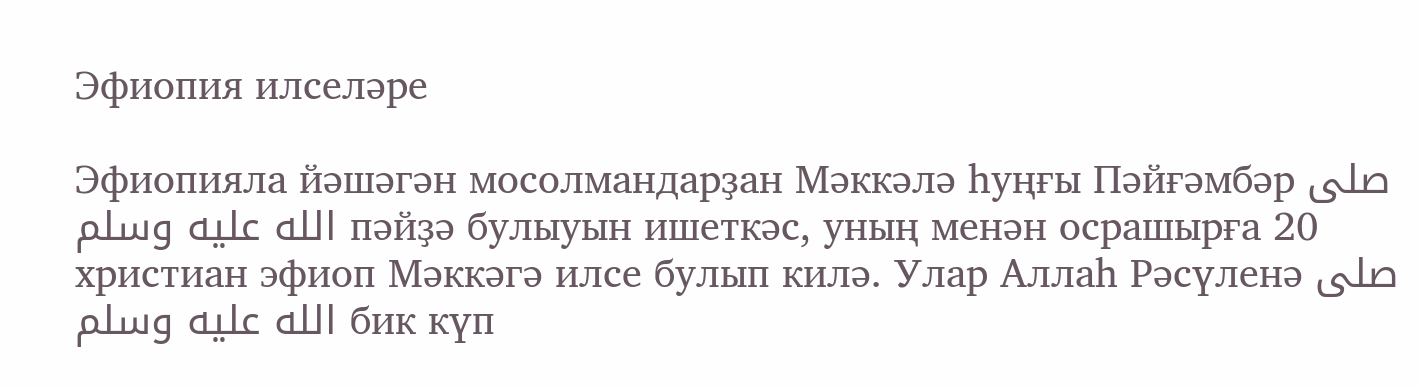Эфиопия илселәре

Эфиопияла йәшәгән мосолмандарҙан Мәккәлә һуңғы Пәйғәмбәр صلى الله عليه وسلم пәйҙә булыуын ишеткәс, уның менән осрашырға 20 христиан эфиоп Мәккәгә илсе булып килә. Улар Аллаһ Рәсүленә صلى الله عليه وسلم бик күп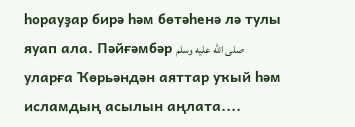һорауҙар бирә һәм бөтәһенә лә тулы яуап ала. Пәйғәмбәр صلى الله عليه وسلم уларға Ҡөрьәндән аяттар уҡый һәм исламдың асылын аңлата....